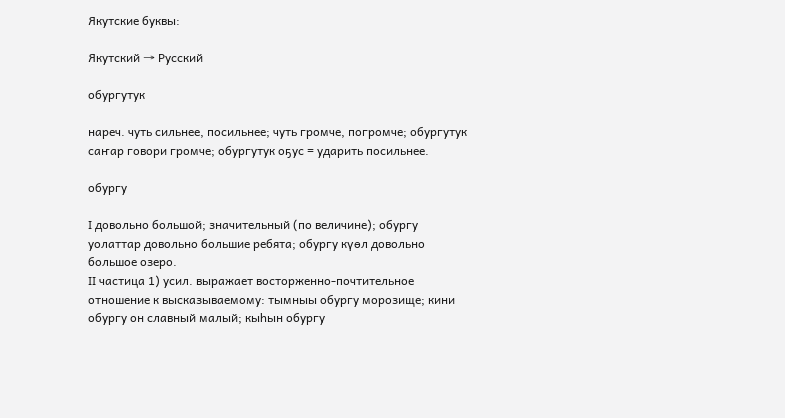Якутские буквы:

Якутский → Русский

обургутук

нареч. чуть сильнее, посильнее; чуть громче, погромче; обургутук саҥар говори громче; обургутук оҕус = ударить посильнее.

обургу

I довольно большой; значительный (по величине); обургу уолаттар довольно большие ребята; обургу күөл довольно большое озеро.
II частица 1) усил. выражает восторженно-почтительное отношение к высказываемому: тымныы обургу морозище; кини обургу он славный малый; кыһын обургу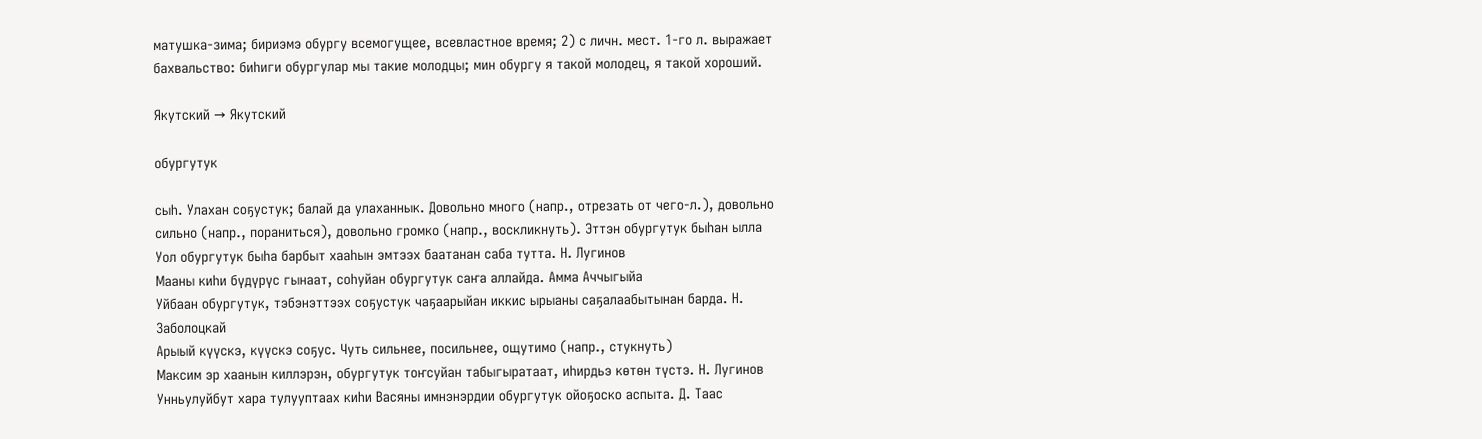матушка-зима; бириэмэ обургу всемогущее, всевластное время; 2) с личн. мест. 1-го л. выражает бахвальство: биһиги обургулар мы такие молодцы; мин обургу я такой молодец, я такой хороший.

Якутский → Якутский

обургутук

сыһ. Улахан соҕустук; балай да улаханнык. Довольно много (напр., отрезать от чего-л.), довольно сильно (напр., пораниться), довольно громко (напр., воскликнуть). Эттэн обургутук быһан ылла
Уол обургутук быһа барбыт хааһын эмтээх баатанан саба тутта. Н. Лугинов
Мааны киһи бүдүрүс гынаат, соһуйан обургутук саҥа аллайда. Амма Аччыгыйа
Уйбаан обургутук, тэбэнэттээх соҕустук чаҕаарыйан иккис ырыаны саҕалаабытынан барда. Н. Заболоцкай
Арыый күүскэ, күүскэ соҕус. Чуть сильнее, посильнее, ощутимо (напр., стукнуть)
Максим эр хаанын киллэрэн, обургутук тоҥсуйан табыгыратаат, иһирдьэ көтөн түстэ. Н. Лугинов
Унньулуйбут хара тулууптаах киһи Васяны имнэнэрдии обургутук ойоҕоско аспыта. Д. Таас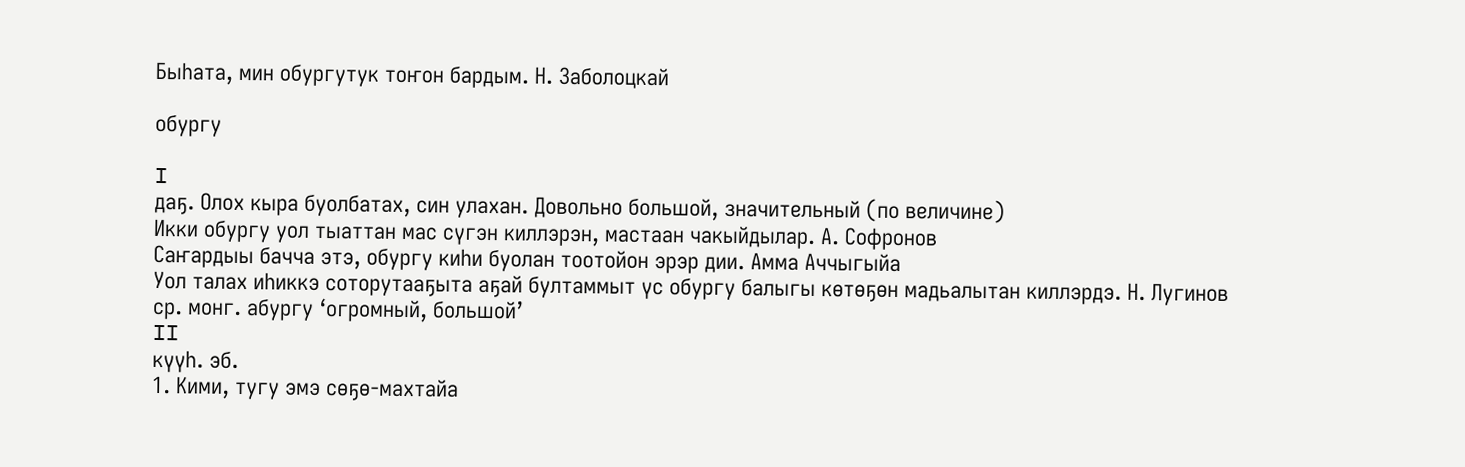Быһата, мин обургутук тоҥон бардым. Н. Заболоцкай

обургу

I
даҕ. Олох кыра буолбатах, син улахан. Довольно большой, значительный (по величине)
Икки обургу уол тыаттан мас сүгэн киллэрэн, мастаан чакыйдылар. А. Софронов
Саҥардыы бачча этэ, обургу киһи буолан тоотойон эрэр дии. Амма Аччыгыйа
Уол талах иһиккэ соторутааҕыта аҕай бултаммыт үс обургу балыгы көтөҕөн мадьалытан киллэрдэ. Н. Лугинов
ср. монг. абургу ‘огромный, большой’
II
күүһ. эб.
1. Кими, тугу эмэ сөҕө-махтайа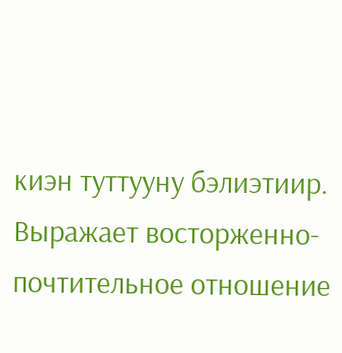киэн туттууну бэлиэтиир. Выражает восторженно-почтительное отношение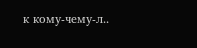к кому-чему-л..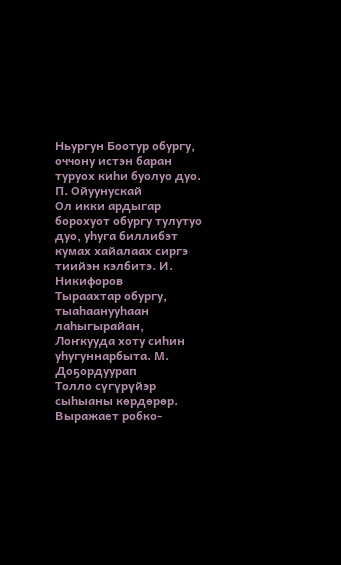Ньургун Боотур обургу, оччону истэн баран туруох киһи буолуо дуо. П. Ойуунускай
Ол икки ардыгар борохуот обургу тулутуо дуо, уһуга биллибэт кумах хайалаах сиргэ тиийэн кэлбитэ. И. Никифоров
Тыраахтар обургу, тыаһаанууһаан лаһыгырайан, Лоҥкууда хоту сиһин уһугуннарбыта. М. Доҕордуурап
Толло сүгүрүйэр сыһыаны көрдөрөр. Выражает робко-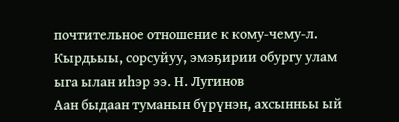почтительное отношение к кому-чему-л.
Кырдьыы, сорсуйуу, эмэҕирии обургу улам ыга ылан иһэр ээ. Н. Лугинов
Аан быдаан туманын бүрүнэн, ахсынньы ый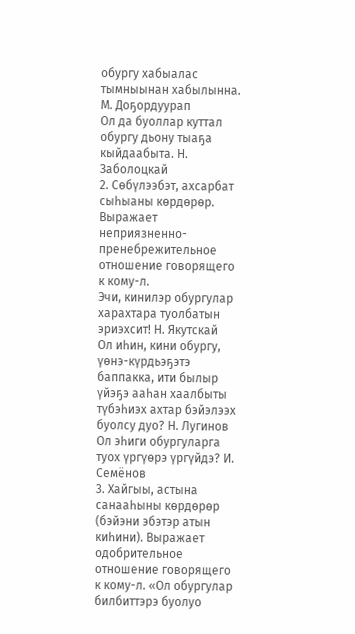обургу хабыалас тымныынан хабылынна. М. Доҕордуурап
Ол да буоллар куттал обургу дьону тыаҕа кыйдаабыта. Н. Заболоцкай
2. Сөбүлээбэт, ахсарбат сыһыаны көрдөрөр. Выражает неприязненно-пренебрежительное отношение говорящего к кому-л.
Эчи, кинилэр обургулар харахтара туолбатын эриэхсит! Н. Якутскай
Ол иһин, кини обургу, үөнэ-күрдьэҕэтэ баппакка, ити былыр үйэҕэ ааһан хаалбыты түбэһиэх ахтар бэйэлээх буолсу дуо? Н. Лугинов
Ол эһиги обургуларга туох үргүөрэ үргүйдэ? И. Семёнов
3. Хайгыы, астына санааһыны көрдөрөр (бэйэни эбэтэр атын киһини). Выражает одобрительное отношение говорящего к кому-л. «Ол обургулар билбиттэрэ буолуо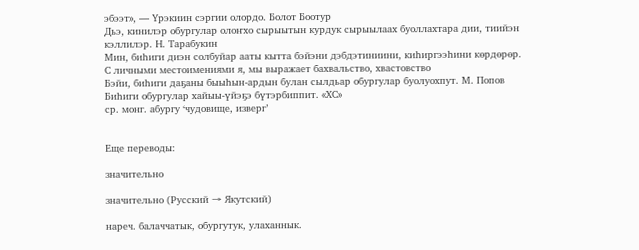эбээт», — Үрэкиин сэргии олордо. Болот Боотур
Дьэ, кинилэр обургулар олоҥхо сырыытын курдук сырыылаах буоллахтара дии, тиийэн кэллилэр. Н. Тарабукин
Мин, биһиги диэн солбуйар ааты кытта бэйэни дэбдэтиниини, киһиргээһини көрдөрөр. С личными местоимениями я, мы выражает бахвальство, хвастовство
Бэйи, биһиги даҕаны быыһын-ардын булан сылдьар обургулар буолуохпут. М. Попов
Биһиги обургулар хайыы-үйэҕэ бүтэрбиппит. «ХС»
ср. монг. абургу ‘чудовище, изверг’


Еще переводы:

значительно

значительно (Русский → Якутский)

нареч. балаччатык, обургутук, улаханнык.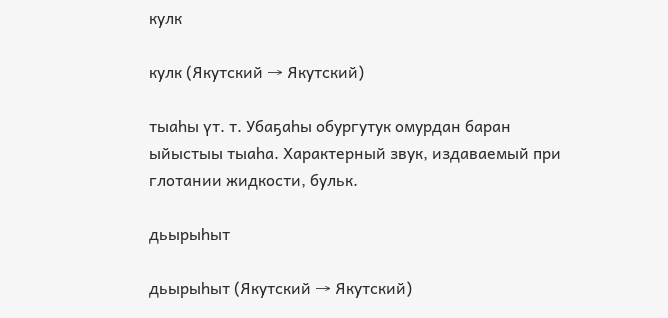кулк

кулк (Якутский → Якутский)

тыаһы үт. т. Убаҕаһы обургутук омурдан баран ыйыстыы тыаһа. Характерный звук, издаваемый при глотании жидкости, бульк.

дьырыһыт

дьырыһыт (Якутский → Якутский)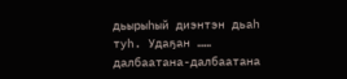дьырыһый диэнтэн дьаһ
туһ. Удаҕан …… далбаатана-далбаатана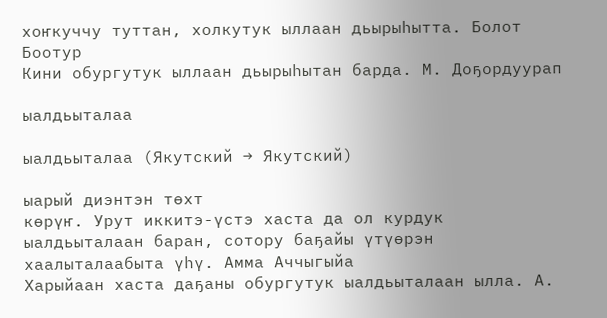хоҥкуччу туттан, холкутук ыллаан дьырыһытта. Болот Боотур
Кини обургутук ыллаан дьырыһытан барда. М. Доҕордуурап

ыалдьыталаа

ыалдьыталаа (Якутский → Якутский)

ыарый диэнтэн төхт
көрүҥ. Урут иккитэ-үстэ хаста да ол курдук ыалдьыталаан баран, сотору баҕайы үтүөрэн хаалыталаабыта үһү. Амма Аччыгыйа
Харыйаан хаста даҕаны обургутук ыалдьыталаан ылла. А.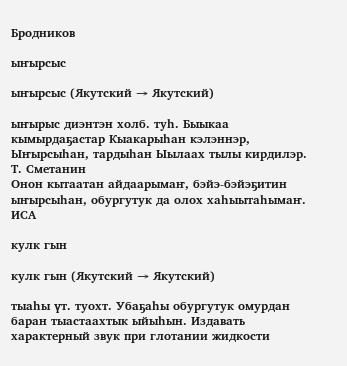Бродников

ыҥырсыс

ыҥырсыс (Якутский → Якутский)

ыҥырыс диэнтэн холб. туһ. Быыкаа кымырдаҕастар Кыакарыһан кэлэннэр, Ыҥырсыһан, тардыһан Ыылаах тылы кирдилэр. Т. Сметанин
Онон кытаатан айдаарымаҥ, бэйэ-бэйэҕитин ыҥырсыһан, обургутук да олох хаһыытаһымаҥ. ИСА

кулк гын

кулк гын (Якутский → Якутский)

тыаһы үт. туохт. Убаҕаһы обургутук омурдан баран тыастаахтык ыйыһын. Издавать характерный звук при глотании жидкости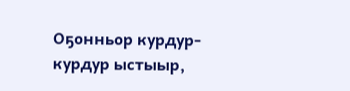Оҕонньор курдур-курдур ыстыыр,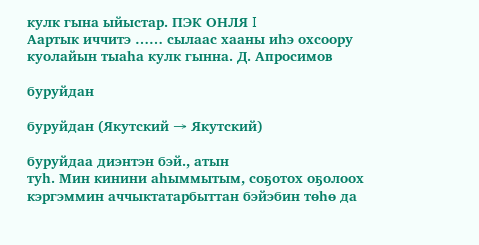кулк гына ыйыстар. ПЭК ОНЛЯ I
Аартык иччитэ …… сылаас хааны иһэ охсоору куолайын тыаһа кулк гынна. Д. Апросимов

буруйдан

буруйдан (Якутский → Якутский)

буруйдаа диэнтэн бэй., атын
туһ. Мин кинини аһыммытым, соҕотох оҕолоох кэргэммин аччыктатарбыттан бэйэбин төһө да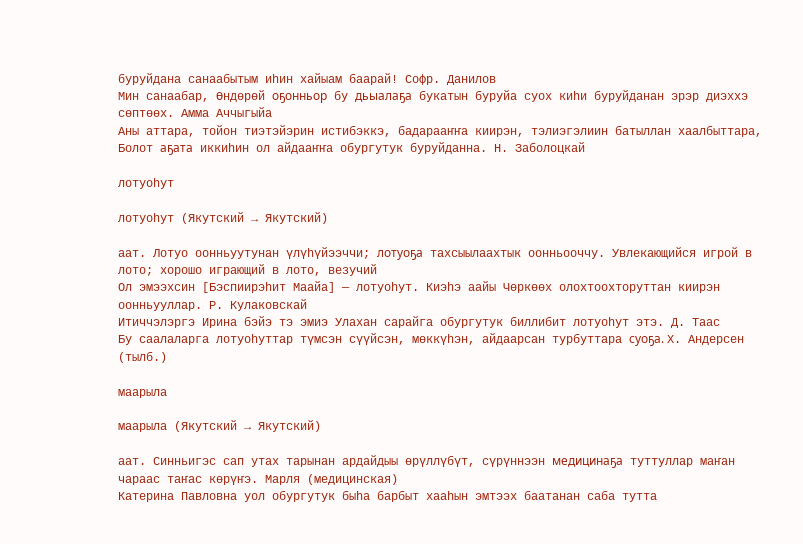буруйдана санаабытым иһин хайыам баарай! Софр. Данилов
Мин санаабар, Өндөрөй оҕонньор бу дьыалаҕа букатын буруйа суох киһи буруйданан эрэр диэххэ сөптөөх. Амма Аччыгыйа
Аны аттара, тойон тиэтэйэрин истибэккэ, бадарааҥҥа киирэн, тэлиэгэлиин батыллан хаалбыттара, Болот аҕата иккиһин ол айдааҥҥа обургутук буруйданна. Н. Заболоцкай

лотуоһут

лотуоһут (Якутский → Якутский)

аат. Лотуо оонньуутунан үлүһүйээччи; лотуоҕа тахсыылаахтык оонньооччу. Увлекающийся игрой в лото; хорошо играющий в лото, везучий
Ол эмээхсин [Бэспиирэһит Маайа] — лотуоһут. Киэһэ аайы Чөркөөх олохтоохторуттан киирэн оонньууллар. Р. Кулаковскай
Итиччэлэргэ Ирина бэйэ тэ эмиэ Улахан сарайга обургутук биллибит лотуоһут этэ. Д. Таас
Бу саалаларга лотуоһуттар түмсэн сүүйсэн, мөккүһэн, айдаарсан турбуттара суоҕа. Х. Андерсен (тылб.)

маарыла

маарыла (Якутский → Якутский)

аат. Синньигэс сап утах тарынан ардайдыы өрүллүбүт, сүрүннээн медицинаҕа туттуллар маҥан чараас таҥас көрүҥэ. Марля (медицинская)
Катерина Павловна уол обургутук быһа барбыт хааһын эмтээх баатанан саба тутта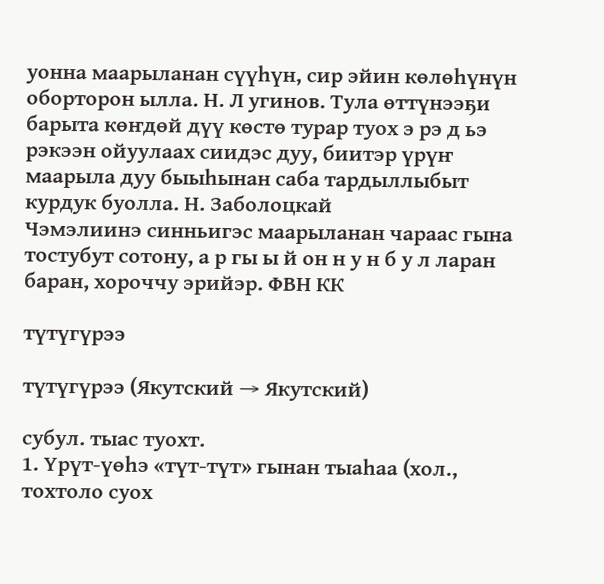уонна маарыланан сүүһүн, сир эйин көлөһүнүн оборторон ылла. Н. Л угинов. Тула өттүнээҕи барыта көҥдөй дүү көстө турар туох э рэ д ьэ рэкээн ойуулаах сиидэс дуу, биитэр үрүҥ маарыла дуу быыһынан саба тардыллыбыт курдук буолла. Н. Заболоцкай
Чэмэлиинэ синньигэс маарыланан чараас гына тостубут сотону, а р гы ы й он н у н б у л ларан баран, хороччу эрийэр. ФВН КК

түтүгүрээ

түтүгүрээ (Якутский → Якутский)

субул. тыас туохт.
1. Үрүт-үөһэ «түт-түт» гынан тыаһаа (хол., тохтоло суох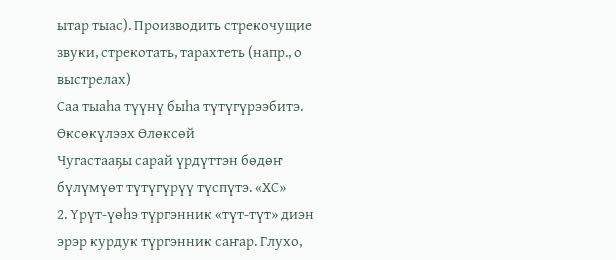ытар тыас). Производить стрекочущие звуки, стрекотать, тарахтеть (напр., о выстрелах)
Саа тыаһа түүнү быһа түтүгүрээбитэ. Өксөкүлээх Өлөксөй
Чугастааҕы сарай үрдүттэн бөдөҥ бүлүмүөт түтүгүрүү түспүтэ. «ХС»
2. Үрүт-үөһэ түргэнник «түт-түт» диэн эрэр курдук түргэнник саҥар. Глухо,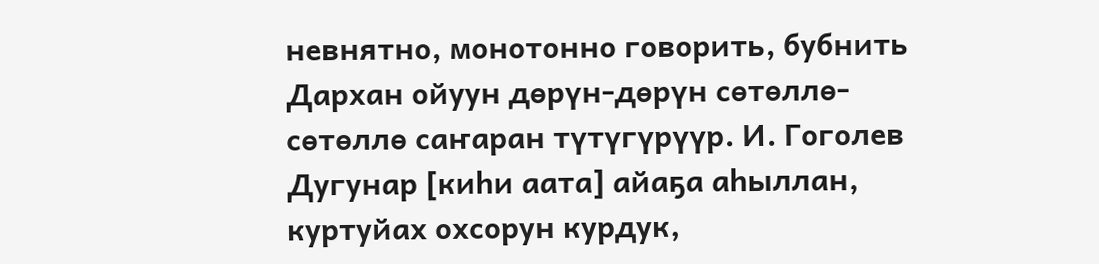невнятно, монотонно говорить, бубнить
Дархан ойуун дөрүн-дөрүн сөтөллө-сөтөллө саҥаран түтүгүрүүр. И. Гоголев
Дугунар [киһи аата] айаҕа аһыллан, куртуйах охсорун курдук,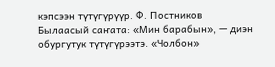кэпсээн түтүгүрүүр. Ф. Постников
Былаасый саҥата: «Мин барабын», — диэн обургутук түтүгүрээтэ. «Чолбон»